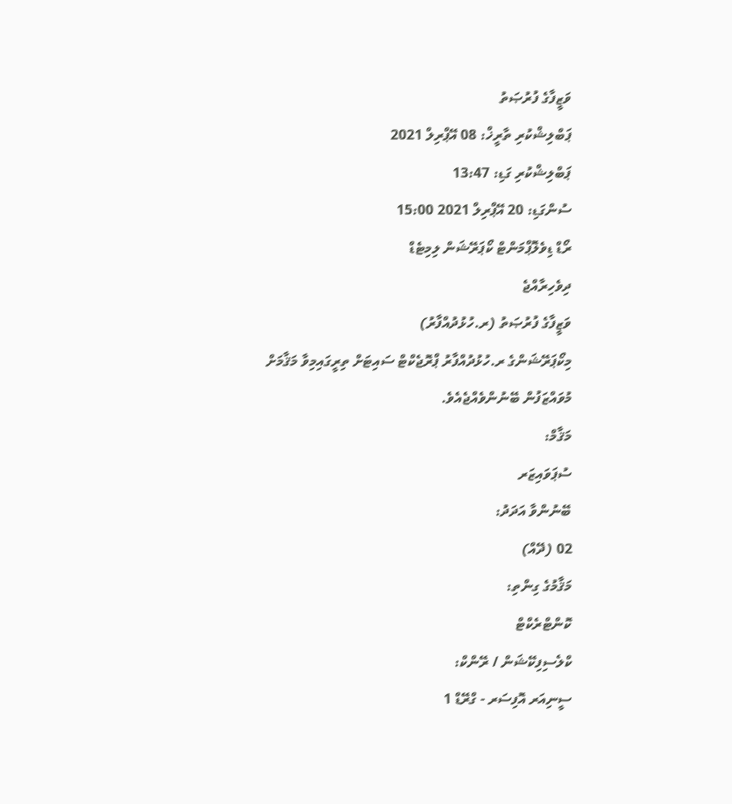ވަޒީފާގެ ފުރުޞަތު
ޕަބްލިޝްކުރި ތާރީޚް: 08 އޭޕްރިލް 2021
ޕަބްލިޝްކުރި ގަޑި: 13:47
ސުންގަޑި: 20 އޭޕްރިލް 2021 15:00
ރޯޑް ޑިވެލޮޕްމަންޓް ކޯޕަރޭޝަން ލިމިޓެޑް
ދިވެހިރާއްޖެ
ވަޒީފާގެ ފުރުޞަތު (ރ.ހުޅުދުއްފާރު)
މިކޯޕަރޭޝަންގެ ރ.ހުޅުދުއްފާރު ޕްރޮޖެކްޓް ސައިޓަށް ތިރީގައިމިވާ މަޤާމަށް މުވައްޒަފުން ބޭނުންވެއްޖެއެވެ.
މަޤާމް:
ސުޕަވައިޒަރ
ބޭނުންވާ އަދަދު:
02 (ދޭއް)
މަޤާމުގެ ގިންތި:
ކޮންޓްރެކްޓް
ކްލެސިފިކޭޝަން / ރޭންކް:
ސީނިއަރ އޮފިސަރ - ގްރޭޑް 1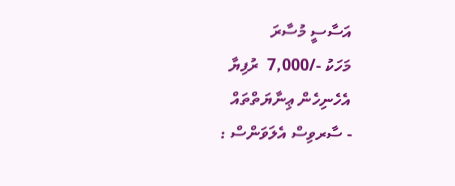އަސާސީ މުސާރަ
މަހަކު -/7,000  ރުފިޔާ
އެހެނިހެން ޢިނާޔަތްތައް
- ސާރވިސް އެލަވަންސް :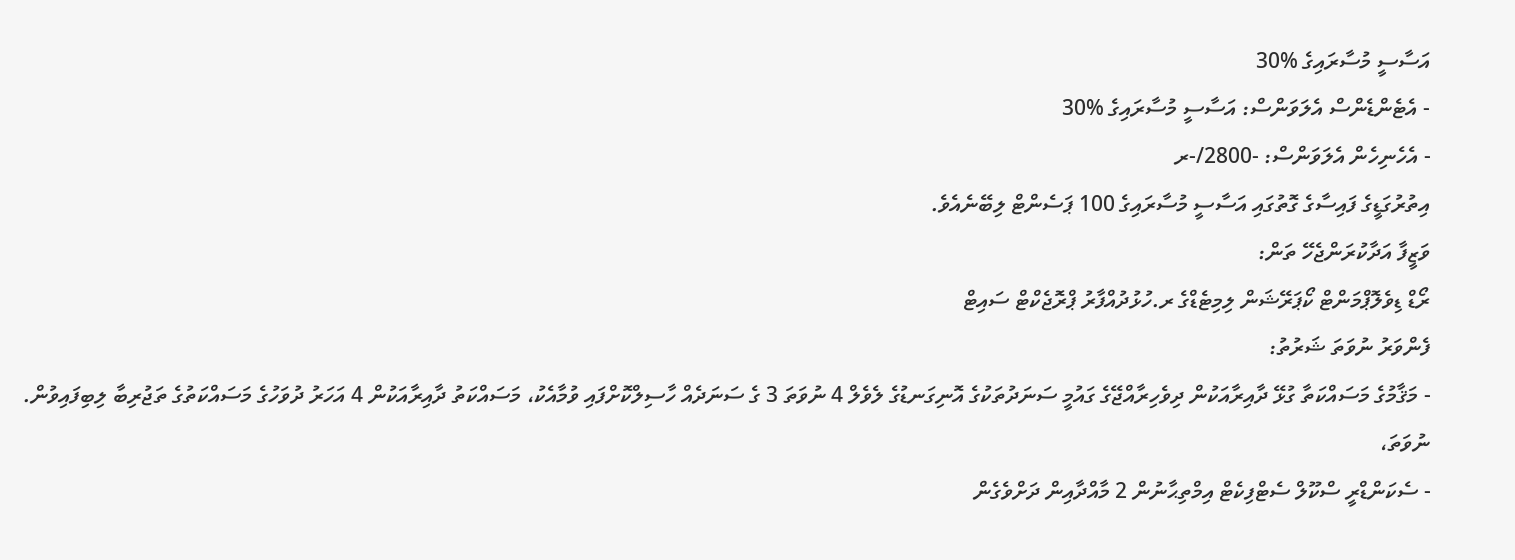އަސާސީ މުސާރައިގެ %30
- އެޓެންޑެންސް އެލަވަންސް: އަސާސީ މުސާރައިގެ %30
- އެހެނިހެން އެލަވަންސް: -2800/-ރ
އިތުރުގަޑީގެ ފައިސާގެ ގޮތުގައި އަސާސީ މުސާރައިގެ 100 ޕަސެންޓް ލިބޭނެއެވެ.
ވަޒީފާ އަދާކުރަންޖެހޭ ތަން:
ރޯޑް ޑިވެލޮޕްމަންޓް ކޯޕަރޭޝަން ލިމިޓެޑްގެ ރ.ހުޅުދުއްފާރު ޕްރޮޖެކްޓް ސައިޓް
ފެންވަރު ނުވަތަ ޝަރުތު:
- މަޤާމުގެ މަސައްކަތާ ގުޅޭ ދާއިރާއަކުން ދިވެހިރާއްޖޭގެ ގައުމީ ސަނަދުތަކުގެ އޮނިގަނޑުގެ ލެވެލް 4 ނުވަތަ 3 ގެ ސަނަދެއް ހާސިލްކޮށްފައި ވުމާއެކު، މަސައްކަތު ދާއިރާއަކުން 4 އަހަރު ދުވަހުގެ މަސައްކަތުގެ ތަޖުރިބާ ލިބިފައިވުން. ނުވަތަ،
- ސެކަންޑްރީ ސްކޫލް ސެޓްފިކެޓް އިމްތިޙާނުން 2 މާއްދާއިން ދަށްވެގެން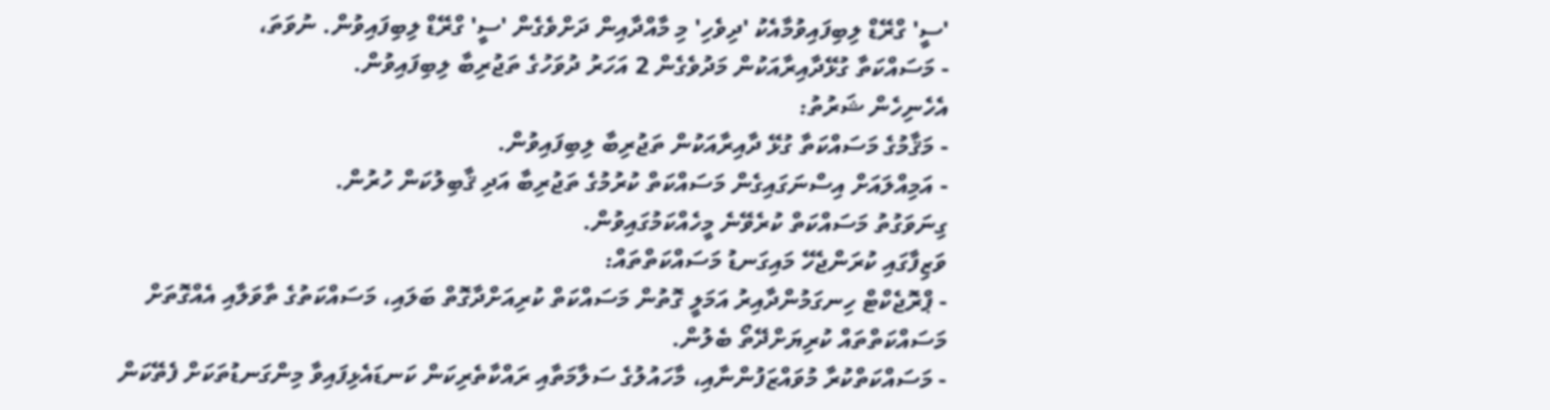'ސީ' ގްރޭޑް ލިބިފައިވުމާއެކު 'ދިވެހި' މި މާއްދާއިން ދަށްވެގެން 'ސީ' ގްރޭޑް ލިބިފައިވުން. ނުވަތަ،
- މަސައްކަތާ ގުޅޭދާއިރާއަކުން މަދުވެގެން 2 އަހަރު ދުވަހުގެ ތަޖުރިބާ ލިބިފައިވުން.
އެހެނިހެން ޝަރުތު:
- މަޤާމުގެ މަސައްކަތާ ގުޅޭ ދާއިރާއަކުން ތަޖުރިބާ ލިބިފައިވުން.
- އަމިއްލައަށް އިސްނަގައިގެން މަސައްކަތް ކުރުމުގެ ތަޖުރިބާ އަދި ޤާބިލުކަން ހުރުން.
ގިނަވަގުތު މަސައްކަތް ކުރެވޭނެ މީހެއްކަމުގައިވުން.
ވަޒިފާގައި ކުރަންޖެހޭ މައިގަނޑު މަސައްކަތްތައް:
- ޕްރޮޖެކްޓް ހިނގަމުންދާއިރު އަމަލީ ގޮތުން މަސައްކަތް ކުރިއަށްދާގޮތް ބަލައި، މަސައްކަތުގެ ތާވަލާއި އެއްގޮތަށް މަސައްކަތްތައް ކުރިޔަށްދޭތޯ ބެލުން.
- މަސައްކަތްކުރާ މުވައްޒަފުންނާއި، މާހައުލުގެ ސަލާމަތާއި ރައްކާތެރިކަން ކަނޑައެޅިފައިވާ މިންގަނޑުތަކަށް ފެތޭކަން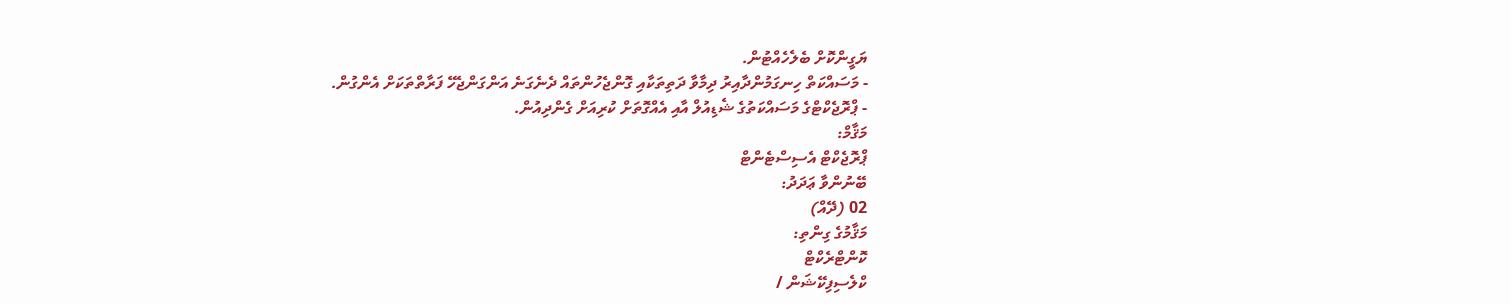ޔަގީންކޮށް ބެލެހެއްޓުން.
- މަސައްކަތް ހިނގަމުންދާއިރު ދިމާވާ ދަތިތަކާއި ގޮންޖެހުންތައް ދެނެގަނެ އަންގަންޖެހޭ ފަރާތްތަކަށް އެންގުން.
- ޕްރޮޖެކްޓްގެ މަސައްކަތުގެ ޝެޑިއުލް އާއި އެއްގޮތަށް ކުރިއަށް ގެންދިއުން.
މަޤާމް:
ޕްރޮޖެކްޓް އެސިސްޓެންޓް
ބޭނުންވާ ޢަދަދު:
02 (ދޭއް)
މަޤާމުގެ ގިންތި:
ކޮންޓްރެކްޓް
ކްލެސިފިކޭޝަން /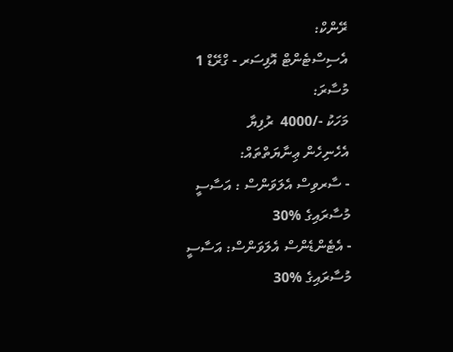ރޭންކް:
އެސިސްޓެންޓް އޮފިސަރ - ގްރޭޑް 1
މުސާރަ:
މަހަކު -/4000  ރުފިޔާ
އެހެނިހެން ޢިނާޔަތްތައް:
- ސާރވިސް އެލަވަންސް : އަސާސީ މުސާރައިގެ %30
- އެޓެންޑެންސް އެލަވަންސް: އަސާސީ މުސާރައިގެ %30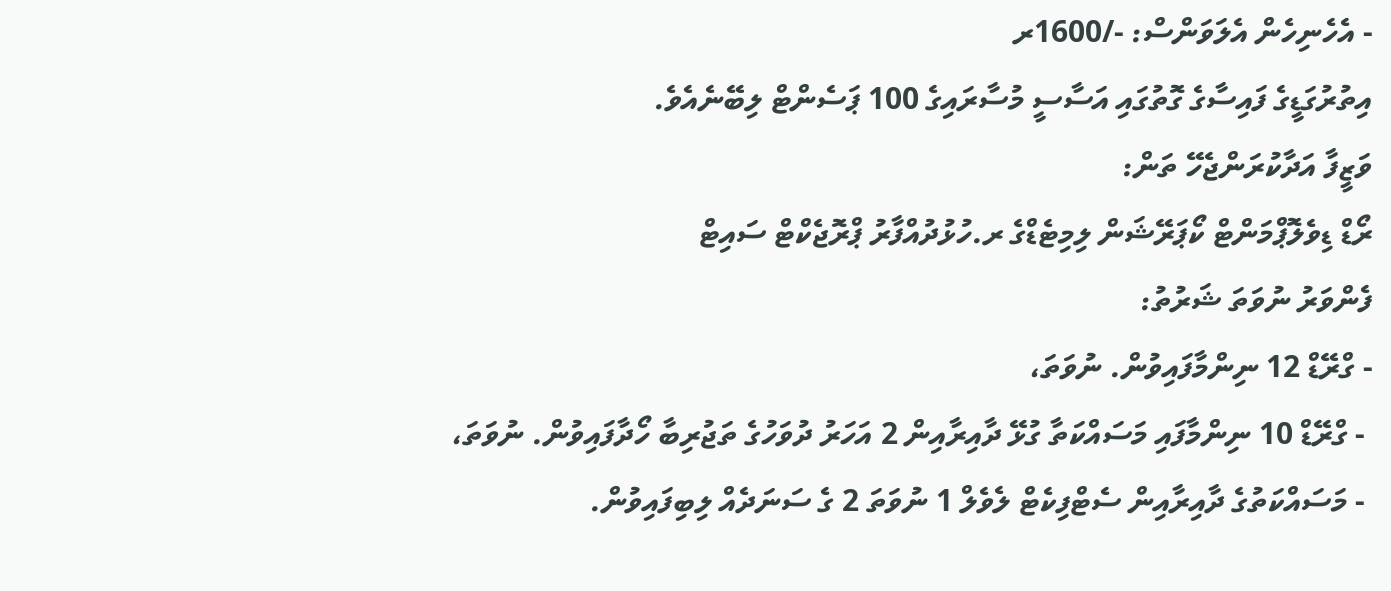- އެހެނިހެން އެލަވަންސް: -/1600ރ
އިތުރުގަޑީގެ ފައިސާގެ ގޮތުގައި އަސާސީ މުސާރައިގެ 100 ޕަސެންޓް ލިބޭނެއެވެ.
ވަޒީފާ އަދާކުރަންޖެހޭ ތަން:
ރޯޑް ޑިވެލޮޕްމަންޓް ކޯޕަރޭޝަން ލިމިޓެޑްގެ ރ.ހުޅުދުއްފާރު ޕްރޮޖެކްޓް ސައިޓް
ފެންވަރު ނުވަތަ ޝަރުތު:
- ގްރޭޑް 12 ނިންމާފައިވުން. ނުވަތަ،
 - ގްރޭޑް 10 ނިންމާފައި މަސައްކަތާ ގުޅޭ ދާއިރާއިން 2 އަހަރު ދުވަހުގެ ތަޖުރިބާ ހޯދާފައިވުން. ނުވަތަ،
 - މަސައްކަތުގެ ދާއިރާއިން ސެޓްފިކެޓް ލެވެލް 1 ނުވަތަ 2 ގެ ސަނަދެއް ލިބިފައިވުން.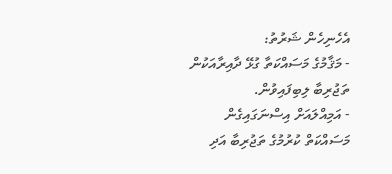އެހެނިހެން ޝަރުތު:
- މަޤާމުގެ މަސައްކަތާ ގުޅޭ ދާއިރާއަކުން ތަޖުރިބާ ލިބިފައިވުން.
- އަމިއްލައަށް އިސްނަގައިގެން މަސައްކަތް ކުރުމުގެ ތަޖުރިބާ އަދި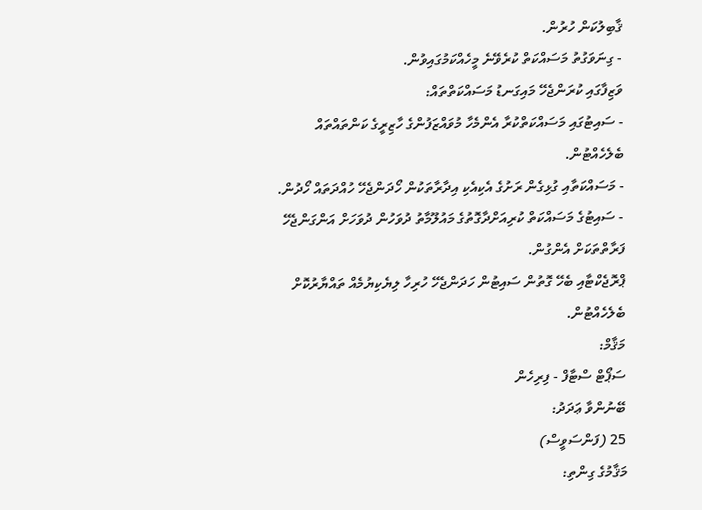ޤާބިލުކަން ހުރުން.
- ގިނަވަގުތު މަސައްކަތް ކުރެވޭނެ މީހެއްކަމުގައިވުން.
ވަޒިފާގައި ކުރަންޖެހޭ މައިގަނޑު މަސައްކަތްތައް:
- ސައިޓުގައި މަސައްކަތްކުރާ އެންމެހާ މުވައްޒަފުންގެ ހާޒިރީގެ ކަންތައްތައް ބެލެހެއްޓުން.
- މަސައްކަތާއި ގުޅިގެން ރަށުގެ އެކިއެކި އިދާރާތަކުން ހޯދަންޖެހޭ ހުއްދަތައް ހޯދުން.
- ސައިޓުގެ މަސައްކަތް ކުރިއަށްދާގޮތުގެ މައުލޫމާތު ދުވަހުން ދުވަހަށް އަންގަންޖެހޭ ފަރާތްތަކަށް އެންގުން.
ޕްރޮޖެކްޓާއި ބެހޭ ގޮތުން ސައިޓުން ހަދަންޖެހޭ ހުރިހާ ލިޔެކިޔުމެއް ތައްޔާރުކޮށް ބެލެހެއްޓުން.
މަޤާމް:
ސަޕޯޓް ސްޓާފް - ފިރިހެން
ބޭނުންވާ ޢަދަދު:
25 (ފަންސަވީސް)
މަޤާމުގެ ގިންތި: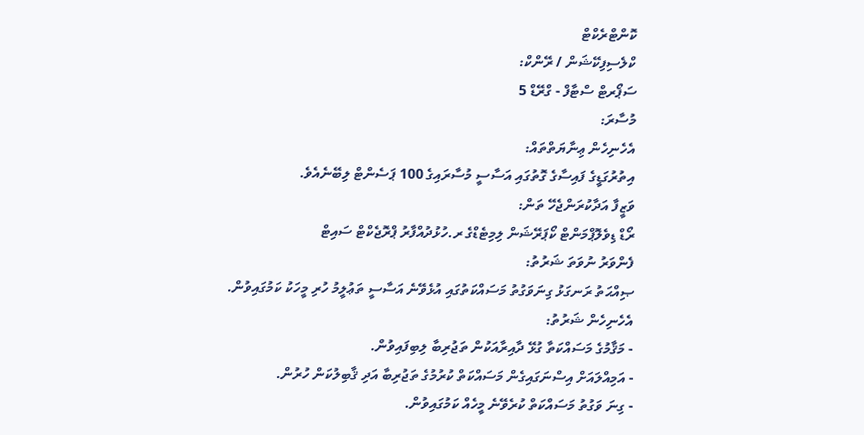ކޮންޓްރެކްޓް
ކްލެސިފިކޭޝަން / ރޭންކް:
ސަޕޯރޓް ސްޓާފް - ގްރޭޑް 5
މުސާރަ:
އެހެނިހެން ޢިނާޔަތްތައް:
އިތުރުގަޑީގެ ފައިސާގެ ގޮތުގައި އަސާސީ މުސާރައިގެ 100 ޕަސެންޓް ލިބޭނެއެވެ.
ވަޒީފާ އަދާކުރަންޖެހޭ ތަން:
ރޯޑް ޑިވެލޮޕްމަންޓް ކޯޕަރޭޝަން ލިމިޓެޑްގެ ރ.ހުޅުދުއްފާރު ޕްރޮޖެކްޓް ސައިޓް
ފެންވަރު ނުވަތަ ޝަރުތު:
ޞިއްޙަތު ރަނގަޅު ގިނަވަގުތު މަސައްކަތުގައި އުޅެވޭނެ އަސާސީ ތަޢުލީމު ހުރި މީހަކު ކަމުގައިވުން.
އެހެނިހެން ޝަރުތު:
- މަޤާމުގެ މަސައްކަތާ ގުޅޭ ދާއިރާއަކުން ތަޖުރިބާ ލިބިފައިވުން.
- އަމިއްލައަށް އިސްނަގައިގެން މަސައްކަތް ކުރުމުގެ ތަޖުރިބާ އަދި ޤާބިލުކަން ހުރުން.
- ގިނަ ވަގުތު މަސައްކަތް ކުރެވޭނެ މީހެއް ކަމުގައިވުން.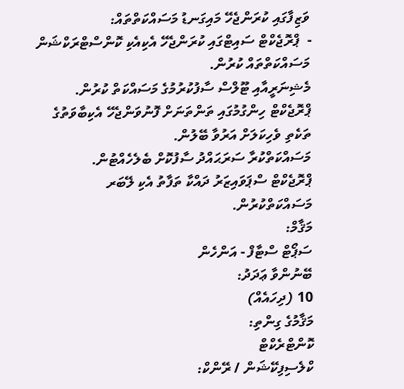ވަޒިފާގައި ކުރަންޖެހޭ މައިގަނޑު މަސައްކަތްތައް:
-  ޕްރޮޖެކްޓް ސައިޓްގައި ކުރަންޖެހޭ އެކިއެކި ކޮންސްޓްރަކްޝަން މަސައްކަތްތައް ކުރުން.
މެޝިނަރީއާއި ޓޫލްސް ސާފުކުރުމުގެ މަސައްކަތް ކުރުން.
ޕްރޮޖެކްޓް ހިންގުމުގައި ތަންތަނަށް ފޮނުވަންޖެހޭ އެކިބާވަތުގެ ތަކެތި ވެހިކަލަށް އަރުވާ ބޭލުން.
މަސައްކަތްކުރާ ސަރަޙައްދު ސާފުކޮށް ބެލެހެއްޓުން.
ޕްރޮޖެކްޓް ސްޕަވައިޒަރު ދައްކާ ތަފާތު އެކި ލޭބަރ މަސައްކަތްކުރުން.
މަޤާމް:
ސަޕޯޓް ސްޓާފް - އަންހެން
ބޭނުންވާ ޢަދަދު:
10 (ދިހައެއް)
މަޤާމުގެ ގިންތި:
ކޮންޓްރެކްޓް
ކްލެސިފިކޭޝަން / ރޭންކް: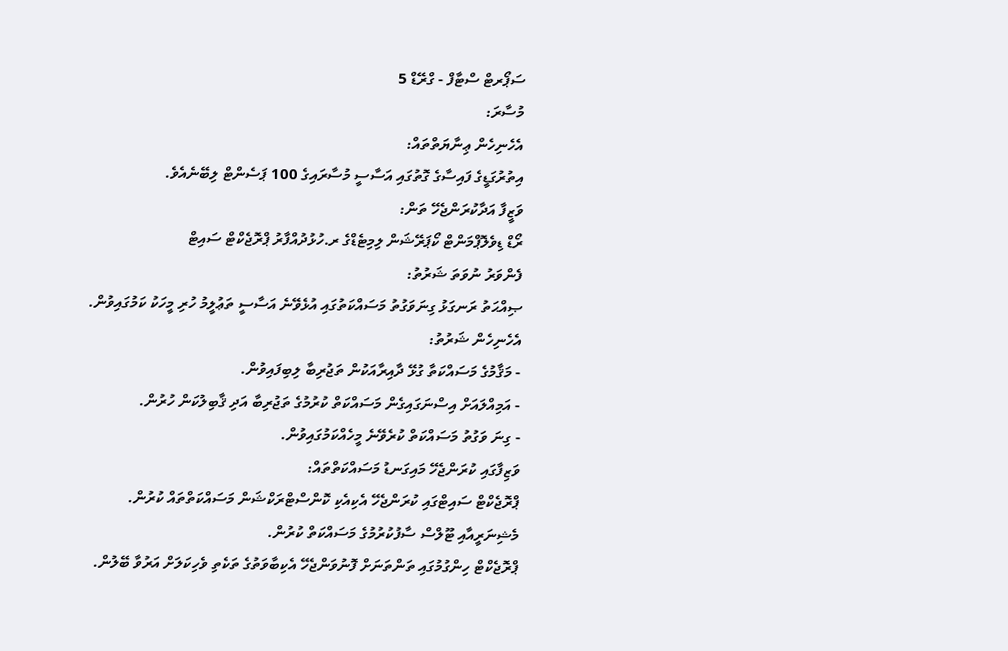ސަޕޯރޓް ސްޓާފް - ގްރޭޑް 5
މުސާރަ:
އެހެނިހެން ޢިނާޔަތްތައް:
އިތުރުގަޑީގެ ފައިސާގެ ގޮތުގައި އަސާސީ މުސާރައިގެ 100 ޕަސެންޓް ލިބޭނެއެވެ.
ވަޒީފާ އަދާކުރަންޖެހޭ ތަން:
ރޯޑް ޑިވެލޮޕްމަންޓް ކޯޕަރޭޝަން ލިމިޓެޑްގެ ރ.ހުޅުދުއްފާރު ޕްރޮޖެކްޓް ސައިޓް
ފެންވަރު ނުވަތަ ޝަރުތު:
ޞިއްޙަތު ރަނގަޅު ގިނަވަގުތު މަސައްކަތުގައި އުޅެވޭނެ އަސާސީ ތަޢުލީމު ހުރި މީހަކު ކަމުގައިވުން.
އެހެނިހެން ޝަރުތު:
- މަޤާމުގެ މަސައްކަތާ ގުޅޭ ދާއިރާއަކުން ތަޖުރިބާ ލިބިފައިވުން.
- އަމިއްލައަށް އިސްނަގައިގެން މަސައްކަތް ކުރުމުގެ ތަޖުރިބާ އަދި ޤާބިލުކަން ހުރުން.
- ގިނަ ވަގުތު މަސައްކަތް ކުރެވޭނެ މީހެއްކަމުގައިވުން.
ވަޒިފާގައި ކުރަންޖެހޭ މައިގަނޑު މަސައްކަތްތައް:
ޕްރޮޖެކްޓް ސައިޓްގައި ކުރަންޖެހޭ އެކިއެކި ކޮންސްޓްރަކްޝަން މަސައްކަތްތައް ކުރުން.
މެޝިނަރީއާއި ޓޫލްސް ސާފުކުރުމުގެ މަސައްކަތް ކުރުން.
ޕްރޮޖެކްޓް ހިންގުމުގައި ތަންތަނަށް ފޮނުވަންޖެހޭ އެކިބާވަތުގެ ތަކެތި ވެހިކަލަށް އަރުވާ ބޭލުން.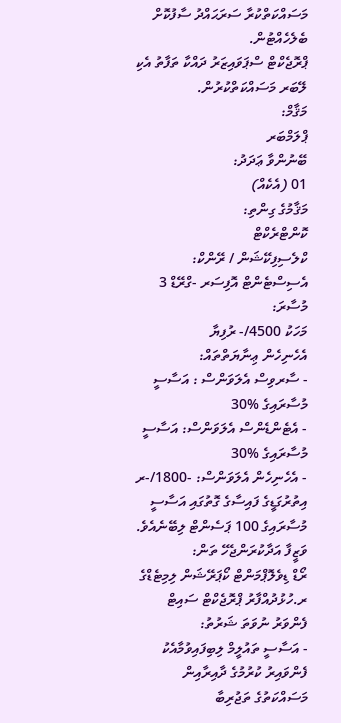މަސައްކަތްކުރާ ސަރަޙައްދު ސާފުކޮށް ބެލެހެއްޓުން.
ޕްރޮޖެކްޓް ސްޕަވައިޒަރު ދައްކާ ތަފާތު އެކި ލޭބަރ މަސައްކަތްކުރުން.
މަޤާމް:
ޕްލަމްބަރ
ބޭނުންވާ ޢަދަދު:
01 (އެކެއް)
މަޤާމުގެ ގިންތި:
ކޮންޓްރެކްޓް
ކްލެސިފިކޭޝަން / ރޭންކް:
އެސިސްޓެންޓް އޮފިސަރ -ގްރޭޑް 3
މުސާރަ:
މަހަކު 4500/- ރުފިޔާ
އެހެނިހެން ޢިނާޔަތްތައް:
- ސާރވިސް އެލަވަންސް : އަސާސީ މުސާރައިގެ %30
- އެޓެންޑެންސް އެލަވަންސް: އަސާސީ މުސާރައިގެ %30
- އެހެނިހެން އެލަވަންސް: -1800/-ރ
އިތުރުގަޑީގެ ފައިސާގެ ގޮތުގައި އަސާސީ މުސާރައިގެ 100 ޕަސެންޓް ލިބޭނެއެވެ.
ވަޒީފާ އަދާކުރަންޖެހޭ ތަން:
ރޯޑް ޑިވެލޮޕްމަންޓް ކޯޕަރޭޝަން ލިމިޓެޑްގެ ރ.ހުޅުދުއްފާރު ޕްރޮޖެކްޓް ސައިޓް
ފެންވަރު ނުވަތަ ޝަރުތު:
- އަސާސީ ތައުލީމް ލިބިފައިވުމާއެކު ފެންވައިރު ކުރުމުގެ ދާއިރާއިން މަސައްކަތުގެ ތަޖުރިބާ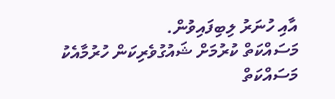އާއި ހުނަރު ލިބިފައިވުން.
މަސައްކަތް ކުރުމަށް ޝައުގުވެރިކަން ހުރުމާއެކު މަސައްކަތް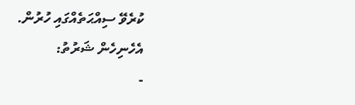ކުރެވޭ ސިއްޙަތެއްގައި ހުރުން.
އެހެނިހެން ޝަރުތު:
-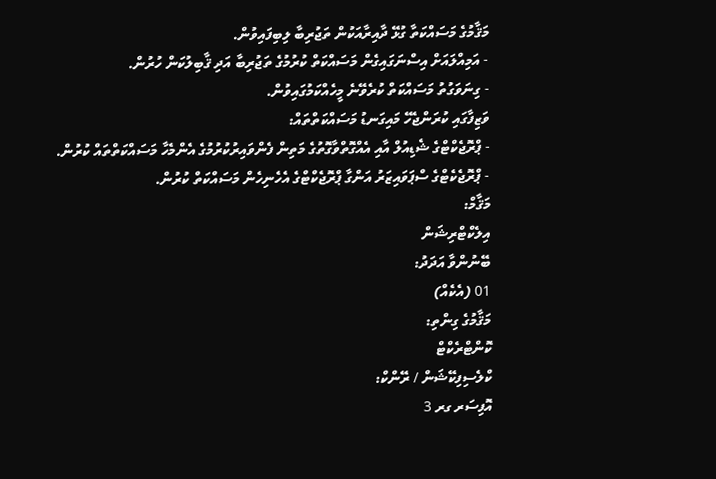މަޤާމުގެ މަސައްކަތާ ގުޅޭ ދާއިރާއަކުން ތަޖުރިބާ ލިބިފައިވުން.
- އަމިއްލައަށް އިސްނަގައިގެން މަސައްކަތް ކުރުމުގެ ތަޖުރިބާ އަދި ޤާބިލުކަން ހުރުން.
- ގިނަވަގުތު މަސައްކަތް ކުރެވޭނެ މީހެއްކަމުގައިވުން.
ވަޒިފާގައި ކުރަންޖެހޭ މައިގަނޑު މަސައްކަތްތައް:
- ޕްރޮޖެކްޓްގެ ޝެޑިއުލް އާއި އެއްގޮތްވާގޮތުގެ މަތިން ފެންވައިރުކުރުމުގެ އެންމެހާ މަސައްކަތްތައް ކުރުން.
- ޕްރޮޖެކެޓްގެ ސްޕަވައިޒަރު އަންގާ ޕްރޮޖެކްޓްގެ އެހެނިހެން މަސައްކަތް ކުރުން.
މަޤާމް:
އިލެކްޓްރިޝަން
ބޭނުންވާ އަދަދު:
01 (އެކެއް)
މަޤާމުގެ ގިންތި:
ކޮންޓްރެކްޓް
ކްލެސިފިކޭޝަން / ރޭންކް:
އޮފިސަރ ގރ 3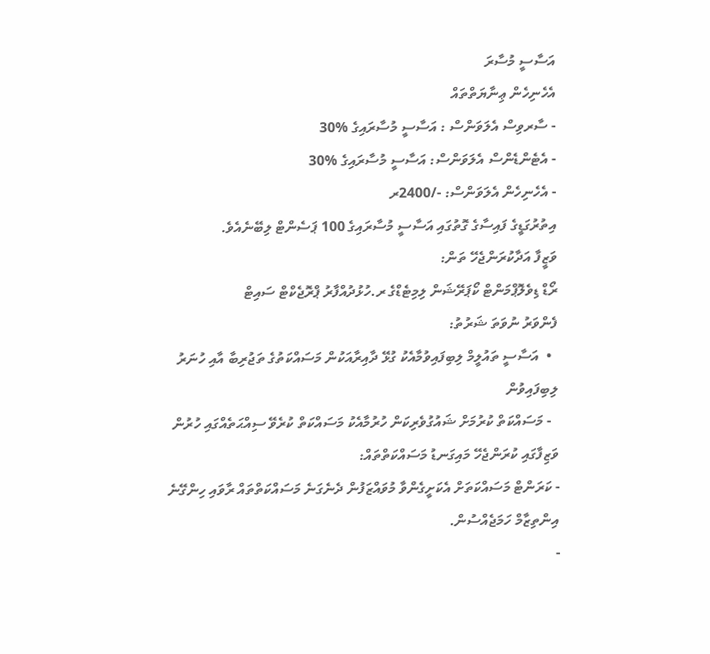އަސާސީ މުސާރަ
އެހެނިހެން ޢިނާޔަތްތައް
- ސާރވިސް އެލަވަންސް : އަސާސީ މުސާރައިގެ %30
- އެޓެންޑެންސް އެލަވަންސް: އަސާސީ މުސާރައިގެ %30
- އެހެނިހެން އެލަވަންސް: -/2400ރ
އިތުރުގަޑީގެ ފައިސާގެ ގޮތުގައި އަސާސީ މުސާރައިގެ 100 ޕަސެންޓް ލިބޭނެއެވެ.
ވަޒީފާ އަދާކުރަންޖެހޭ ތަން:
ރޯޑް ޑިވެލޮޕްމަންޓް ކޯޕަރޭޝަން ލިމިޓެޑްގެ ރ.ހުޅުދުއްފާރު ޕްރޮޖެކްޓް ސައިޓް
ފެންވަރު ނުވަތަ ޝަރުތު:
  •  އަސާސީ ތައުލީމް ލިބިފައިވުމާއެކު ގުޅޭ ދާއިރާއަކުން މަސައްކަތުގެ ތަޖުރިބާ އާއި ހުނަރު ލިބިފައިވުން
  - މަސައްކަތް ކުރުމަށް ޝައުގުވެރިކަން ހުރުމާއެކު މަސައްކަތް ކުރެވޭ ސިއްޙަތެއްގައި ހުރުން
ވަޒިފާގައި ކުރަންޖެހޭ މައިގަނޑު މަސައްކަތްތައް:
- ކަރަންޓް މަސައްކަތަށް އެކަށީގެންވާ މުވައްޒަފުން ދެނެގަނެ މަސައްކަތްތައް ރާވައި ހިންގޭނެ އިންތިޒާމް ހަމަޖެއްސުން.
-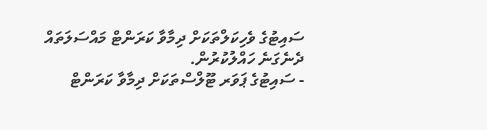ސައިޓުގެ ވެހިކަލްތަކަށް ދިމާވާ ކަރަންޓް މައްސަލަތައް ދެނެގަނެ ހައްލުކުރުން.
- ސައިޓުގެ ޕަވަރ ޓޫލްސްތަކަށް ދިމާވާ ކަރަންޓް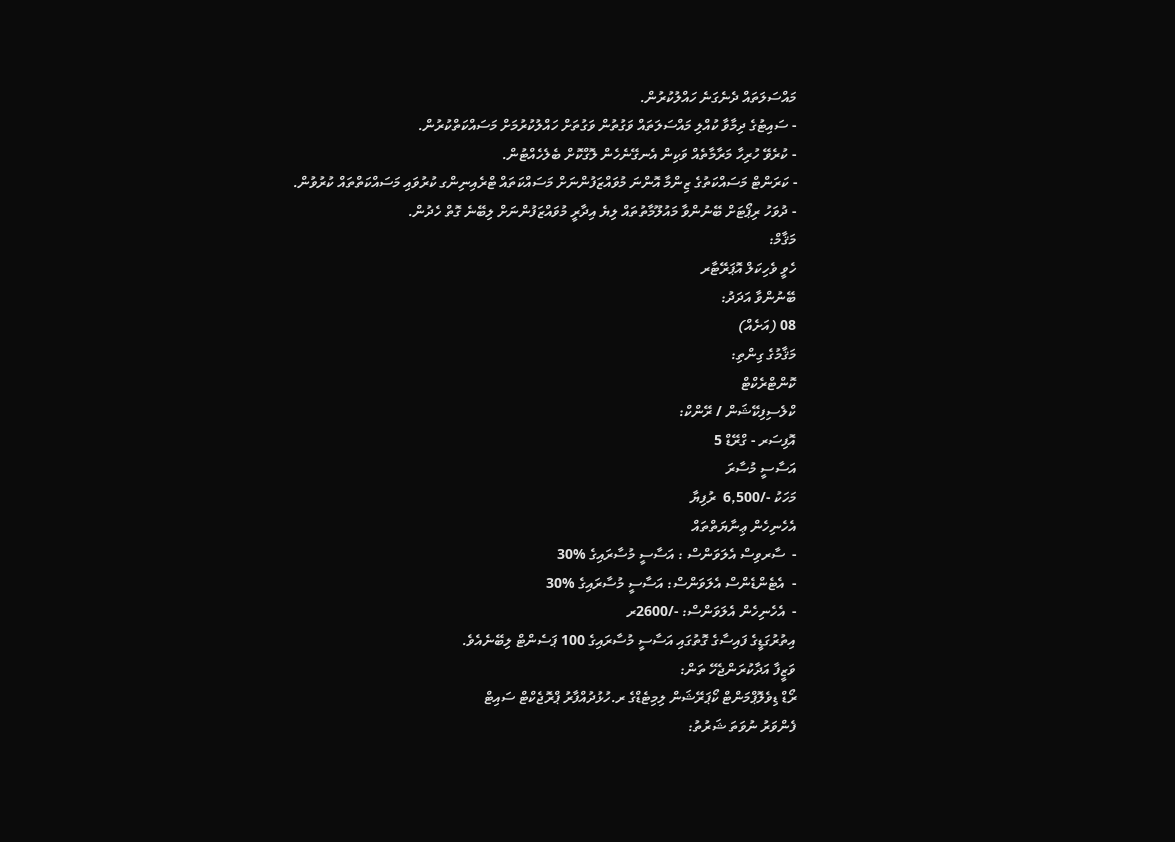މައްސަލަތައް ދެނެގަނެ ހައްލުކުރުން.
- ސައިޓުގެ ދިމާވާ ކުއްލި މައްސަލަތައް ވަގުތުން ވަގުތަށް ހައްލުކުރުމަށް މަސައްކަތްކުރުން.
- ކުރެވޭ ހުރިހާ މަރާމާތެއް ވަކިން އެނގޭނެހެން ލޮގްކޮށް ބެލެހެއްޓުން.
- ކަރަންޓް މަސައްކަތުގެ ޒިންމާ އޮންނަ މުވައްޒަފުންނަށް މަސައްކަތައް ޓްރެއިނިންގ ކުރުވައި މަސައްކަތްތައް ކުރުވުން.
- ދުވަހު ރިޕޯޓަށް ބޭނުންވާ މައުލޫމާތުތައް ލިޔެ އިދާރީ މުވައްޒަފުންނަށް ލިބޭނެ ގޮތް ހެދުން.
މަޤާމް:
ހެވީ ވެހިކަލް އޮޕަރޭޓާރ
ބޭނުންވާ އަދަދު:
08 (އަށެއް)
މަޤާމުގެ ގިންތި:
ކޮންޓްރެކްޓް
ކްލެސިފިކޭޝަން / ރޭންކް:
އޮފިސަރ - ގްރޭޑް 5
އަސާސީ މުސާރަ
މަހަކު -/6,500  ރުފިޔާ
އެހެނިހެން ޢިނާޔަތްތައް
-  ސާރވިސް އެލަވަންސް : އަސާސީ މުސާރައިގެ %30
-  އެޓެންޑެންސް އެލަވަންސް: އަސާސީ މުސާރައިގެ %30
-  އެހެނިހެން އެލަވަންސް: -/2600ރ
އިތުރުގަޑީގެ ފައިސާގެ ގޮތުގައި އަސާސީ މުސާރައިގެ 100 ޕަސެންޓް ލިބޭނެއެވެ.
ވަޒީފާ އަދާކުރަންޖެހޭ ތަން:
ރޯޑް ޑިވެލޮޕްމަންޓް ކޯޕަރޭޝަން ލިމިޓެޑްގެ ރ.ހުޅުދުއްފާރު ޕްރޮޖެކްޓް ސައިޓް
ފެންވަރު ނުވަތަ ޝަރުތު: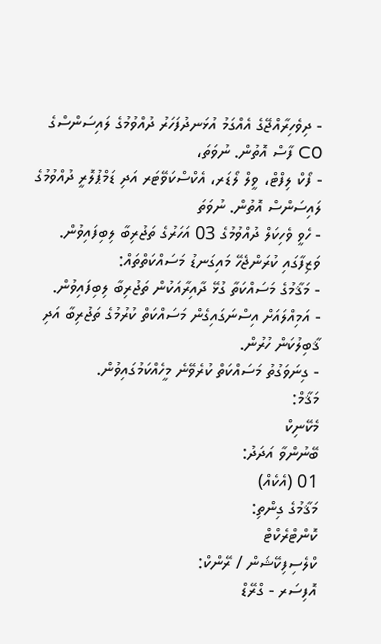- ދިވެހިރާއްޖޭގެ އެއްގަމު އުޅަނދުފަހަރު ދުއްވުމުގެ ލައިސަންސްގެ C0 ފާސް އޮތުން. ނުވަތަ،
- ފޯކް ލިފްޓް، ވީލް ލޯޑަރ، އެކްސްކަވޭޓަރ އަދި ޑަމްޕުލޮރީ ދުއްވުމުގެ ލައިސަންސް އޮތުން. ނުވަތަ
- ހެވީ ވެހިކަލް ދުއްވުމުގެ 03 އަހަރުގެ ތަޖުރިބާ ލިބިފައިވުން.
ވަޒިފާގައި ކުރަންޖެހޭ މައިގަނޑު މަސައްކަތްތައް:
- މަޤާމުގެ މަސައްކަތާ ގުޅޭ ދާއިރާއަކުން ތަޖުރިބާ ލިބިފައިވުން.
- އަމިއްލައަށް އިސްނަގައިގެން މަސައްކަތް ކުރުމުގެ ތަޖުރިބާ އަދި ޤާބިލުކަން ހުރުން.
- ގިނަވަގުތު މަސައްކަތް ކުރެވޭނެ މީހެއްކަމުގައިވުން.
މަޤާމް:
މެކޭނިކް
ބޭނުންވާ އަދަދު:
01 (އެކެއް)
މަޤާމުގެ ގިންތި:
ކޮންޓްރެކްޓް
ކްލެސިފިކޭޝަން / ރޭންކް:
އޮފިސަރ - ގްރޭޑް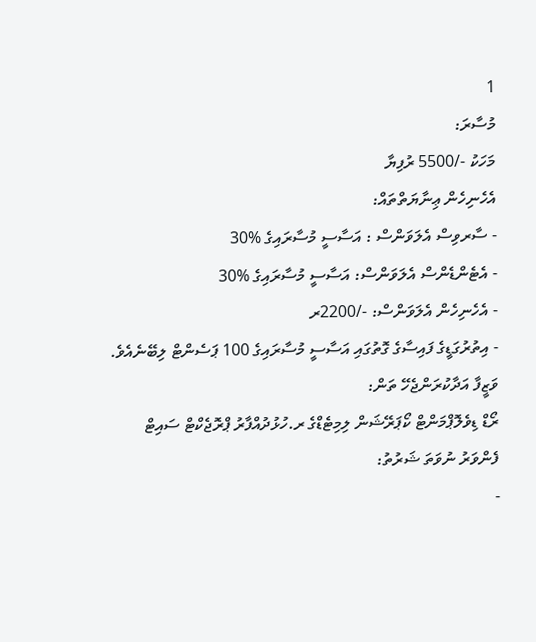1
މުސާރަ:
މަހަކު -/5500 ރުފިޔާ
އެހެނިހެން ޢިނާޔަތްތައް:
- ސާރވިސް އެލަވަންސް : އަސާސީ މުސާރައިގެ %30
- އެޓެންޑެންސް އެލަވަންސް: އަސާސީ މުސާރައިގެ %30
- އެހެނިހެން އެލަވަންސް: -/2200ރ
- އިތުރުގަޑީގެ ފައިސާގެ ގޮތުގައި އަސާސީ މުސާރައިގެ 100 ޕަސެންޓް ލިބޭނެއެވެ.
ވަޒީފާ އަދާކުރަންޖެހޭ ތަން:
ރޯޑް ޑިވެލޮޕްމަންޓް ކޯޕަރޭޝަން ލިމިޓެޑްގެ ރ.ހުޅުދުއްފާރު ޕްރޮޖެކްޓް ސައިޓް
ފެންވަރު ނުވަތަ ޝަރުތު:
-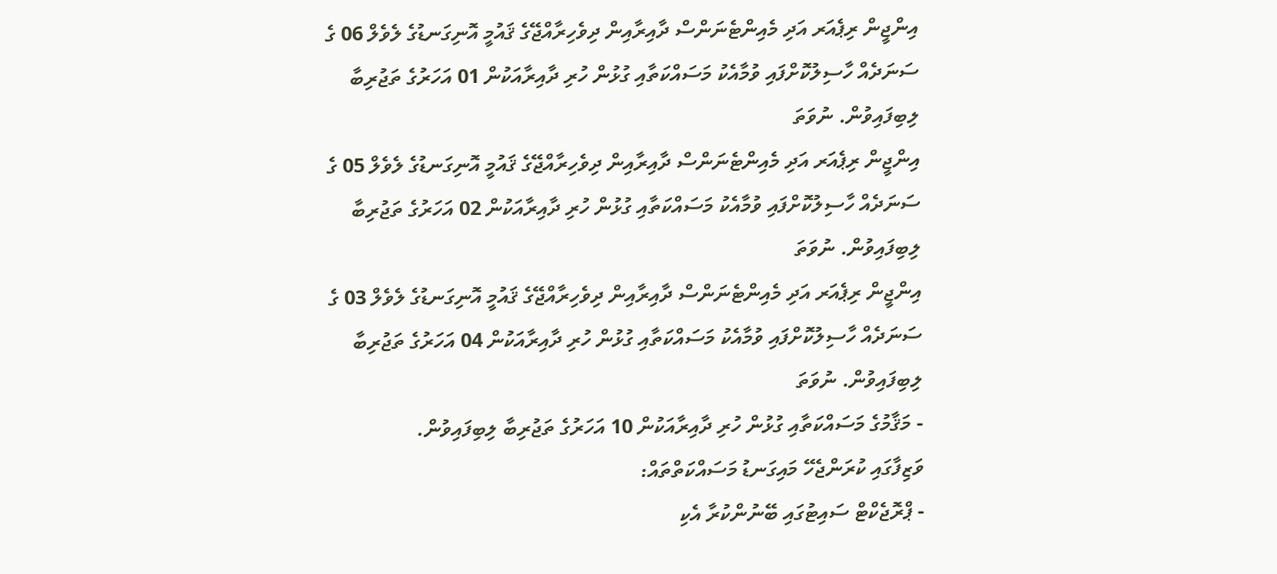އިންޖީން ރިޕެއަރ އަދި މެއިންޓެނަންސް ދާއިރާއިން ދިވެހިރާއްޖޭގެ ޤައުމީ އޮނިގަނޑުގެ ލެވެލް 06 ގެ ސަނަދެއް ހާސިލުކޮށްފައި ވުމާއެކު މަސައްކަތާއި ގުޅުން ހުރި ދާއިރާއަކުން 01 އަހަރުގެ ތަޖުރިބާ ލިބިފައިވުން. ނުވަތަ
އިންޖީން ރިޕެއަރ އަދި މެއިންޓެނަންސް ދާއިރާއިން ދިވެހިރާއްޖޭގެ ޤައުމީ އޮނިގަނޑުގެ ލެވެލް 05 ގެ ސަނަދެއް ހާސިލުކޮށްފައި ވުމާއެކު މަސައްކަތާއި ގުޅުން ހުރި ދާއިރާއަކުން 02 އަހަރުގެ ތަޖުރިބާ ލިބިފައިވުން. ނުވަތަ
އިންޖީން ރިޕެއަރ އަދި މެއިންޓެނަންސް ދާއިރާއިން ދިވެހިރާއްޖޭގެ ޤައުމީ އޮނިގަނޑުގެ ލެވެލް 03 ގެ ސަނަދެއް ހާސިލުކޮށްފައި ވުމާއެކު މަސައްކަތާއި ގުޅުން ހުރި ދާއިރާއަކުން 04 އަހަރުގެ ތަޖުރިބާ ލިބިފައިވުން. ނުވަތަ
- މަޤާމުގެ މަސައްކަތާއި ގުޅުން ހުރި ދާއިރާއަކުން 10 އަހަރުގެ ތަޖުރިބާ ލިބިފައިވުން.
ވަޒިފާގައި ކުރަންޖެހޭ މައިގަނޑު މަސައްކަތްތައް:
- ޕްރޮޖެކްޓް ސައިޓުގައި ބޭނުންކުރާ އެކި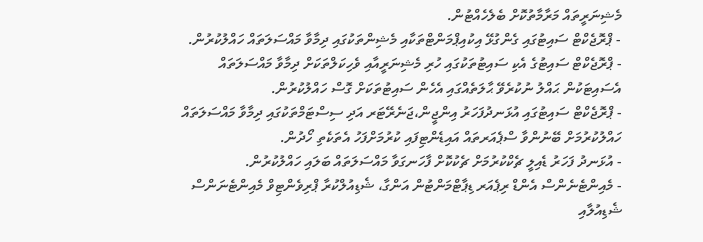މެޝިނަރީތައް މަރާމާތުކޮށް ބެލެހެއްޓުން.
- ޕްރޮޖެކްޓް ސައިޓުގައި ގެންގުޅޭ އިކުއިޕްމަންޓްތަކާއި މެޝިންތަކުގައި ދިމާވާ މައްސަލަތައް ހައްލުކުރުން.
- ޕްރޮޖެކްޓް ސައިޓުގެ އެކި ސައިޓުތަކުގައި ހުރި މެޝިނަރީއާއި ވެހިކަލްތަކަށް ދިމާވާ މައްސަލަތައް އެސައިޓަކުން ޙައްލު ނުކުރެވޭ ޙާލަތެއްގައި އެހެން ސައިޓުތަކަށް ގޮސް ހައްލުކުރުން.
- ޕްރޮޖެކްޓް ސައިޓުގައި އުޅަނދުފަހަރު އިންޖީން،ޖަނެރޭޓަރ އަދި ސިސްޓަމްތަކުގައި ދިމާވާ މައްސަލަތައް ހައްލުކުރުމަށް ބޭނުންވާ ސްޕެއަރތައް އައިޑެންޓިފައި ކުރުމަށްފަހު އެތަކެތި ހޯދުން.
- އުޅަނދު ފަހަރު ޑެއިލީ ޗެކްކުރުމަށް ޗެކުކޮށް ފާހަނގަވާ މައްސަލަތައް ބަލައި ހައްލުކުރުން.
- މެއިންޓެނެންސް އެންޑް ރިޕެއަރ ޑިޕާޓްމަންޓުން އަންގާ، ޝެޑިއުލްކުރާ ޕްރިވެންޓިވް މެއިންޓެނަންސް ޝެޑިއުލާއި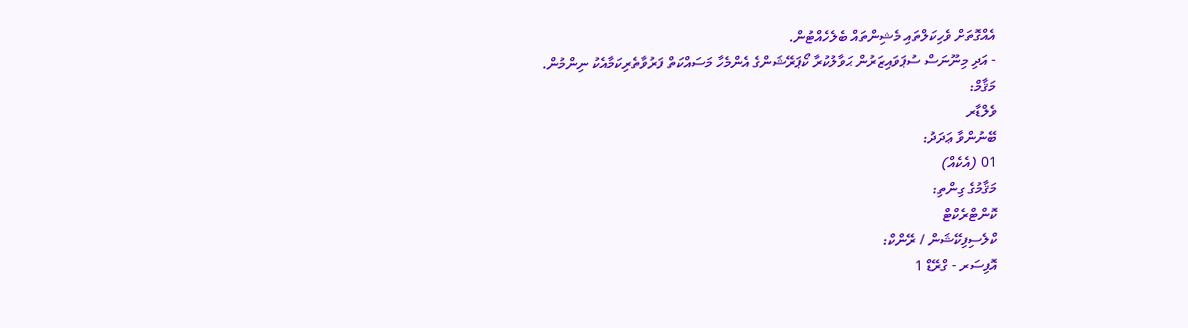އެއްގޮތަށް ވެހިކަލްތައި މެޝިންތައް ބެލެހެއްޓުން.
- އަދި މިނޫނަސް ސުޕަވައިޒަރުން ޙަވާލުކުރާ ކޯޕަރޭޝަންގެ އެންމެހާ މަސައްކަތް ފަރުވާތެރިކަމާއެކު ނިންމުން.
މަޤާމް:
ވެލްޑާރ
ބޭނުންވާ ޢަދަދު:
01 (އެކެއް)
މަޤާމުގެ ގިންތި:
ކޮންޓްރެކްޓް
ކްލެސިފިކޭޝަން / ރޭންކް:
އޮފިސަރ - ގްރޭޑް 1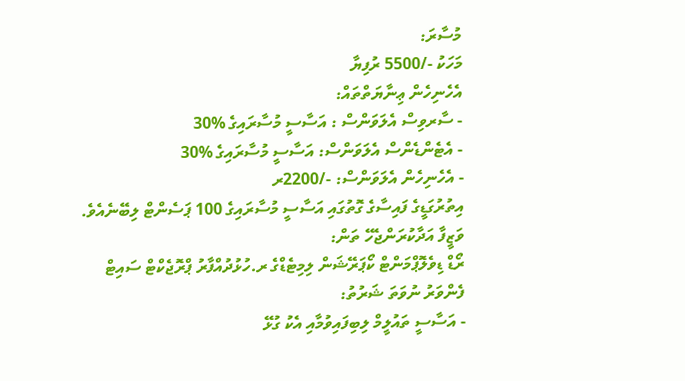މުސާރަ:
މަހަކު -/5500 ރުފިޔާ
އެހެނިހެން ޢިނާޔަތްތައް:
- ސާރވިސް އެލަވަންސް : އަސާސީ މުސާރައިގެ %30
- އެޓެންޑެންސް އެލަވަންސް: އަސާސީ މުސާރައިގެ %30
- އެހެނިހެން އެލަވަންސް: -/2200ރ
އިތުރުގަޑީގެ ފައިސާގެ ގޮތުގައި އަސާސީ މުސާރައިގެ 100 ޕަސެންޓް ލިބޭނެއެވެ.
ވަޒީފާ އަދާކުރަންޖެހޭ ތަން:
ރޯޑް ޑިވެލޮޕްމަންޓް ކޯޕަރޭޝަން ލިމިޓެޑްގެ ރ.ހުޅުދުއްފާރު ޕްރޮޖެކްޓް ސައިޓް
ފެންވަރު ނުވަތަ ޝަރުތު:
- އަސާސީ ތައުލީމް ލިބިފައިވުމާއި އެކު ގުޅޭ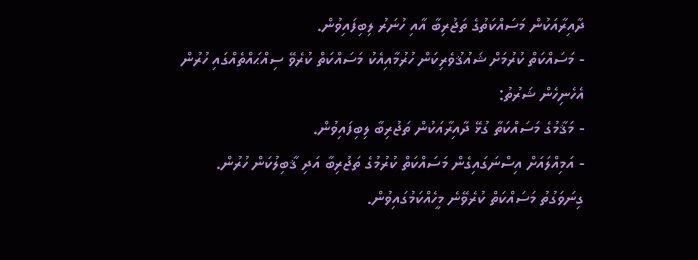ދާއިރާއަކުން މަސައްކަތުގެ ތަޖުރިބާ އާއި ހުނަރު ލިބިފައިވުން.
- މަސައްކަތް ކުރުމަށް ޝައުޤުވެރިކަން ހުރުމާއިއެކު މަސައްކަތް ކުރެވޭ ސިއްޙައްތެއްގައި ހުރުން
އެހެނިހެން ޝަރުތު:
- މަޤާމުގެ މަސައްކަތާ ގުޅޭ ދާއިރާއަކުން ތަޖުރިބާ ލިބިފައިވުން.
- އަމިއްލައަށް އިސްނަގައިގެން މަސައްކަތް ކުރުމުގެ ތަޖުރިބާ އަދި ޤާބިލުކަން ހުރުން.
ގިނަވަގުތު މަސައްކަތް ކުރެވޭނެ މީހެއްކަމުގައިވުން.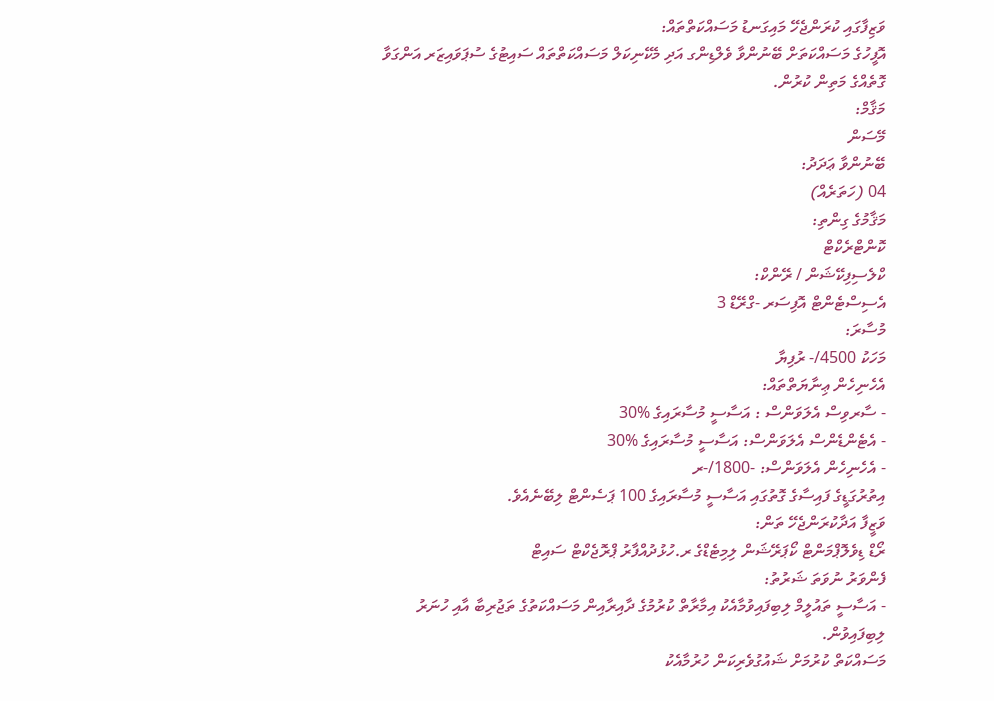ވަޒިފާގައި ކުރަންޖެހޭ މައިގަނޑު މަސައްކަތްތައް:
އޮފީހުގެ މަސައްކަތަށް ބޭނުންވާ ވެލްޑިންގ އަދި މެކޭނިކަލް މަސައްކަތްތައް ސައިޓުގެ ސުޕަވައިޒަރ އަންގަވާ ގޮތެއްގެ މަތިން ކުރުން.
މަޤާމް:
މޭސަން
ބޭނުންވާ ޢަދަދު:
04 (ހަތަރެއް)
މަޤާމުގެ ގިންތި:
ކޮންޓްރެކްޓް
ކްލެސިފިކޭޝަން / ރޭންކް:
އެސިސްޓެންޓް އޮފިސަރ -ގްރޭޑް 3
މުސާރަ:
މަހަކު 4500/- ރުފިޔާ
އެހެނިހެން ޢިނާޔަތްތައް:
- ސާރވިސް އެލަވަންސް : އަސާސީ މުސާރައިގެ %30
- އެޓެންޑެންސް އެލަވަންސް: އަސާސީ މުސާރައިގެ %30
- އެހެނިހެން އެލަވަންސް: -1800/-ރ
އިތުރުގަޑީގެ ފައިސާގެ ގޮތުގައި އަސާސީ މުސާރައިގެ 100 ޕަސެންޓް ލިބޭނެއެވެ.
ވަޒީފާ އަދާކުރަންޖެހޭ ތަން:
ރޯޑް ޑިވެލޮޕްމަންޓް ކޯޕަރޭޝަން ލިމިޓެޑްގެ ރ.ހުޅުދުއްފާރު ޕްރޮޖެކްޓް ސައިޓް
ފެންވަރު ނުވަތަ ޝަރުތު:
- އަސާސީ ތައުލީމް ލިބިފައިވުމާއެކު އިމާރާތް ކުރުމުގެ ދާއިރާއިން މަސައްކަތުގެ ތަޖުރިބާ އާއި ހުނަރު ލިބިފައިވުން.
މަސައްކަތް ކުރުމަށް ޝައުގުވެރިކަން ހުރުމާއެކު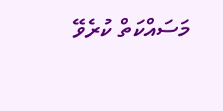މަސައްކަތް ކުރެވޭ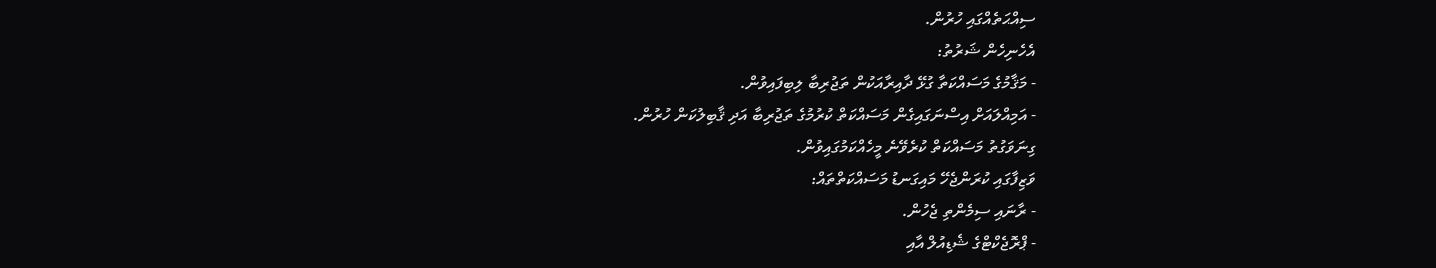ސިއްޙަތެއްގައި ހުރުން.
އެހެނިހެން ޝަރުތު:
- މަޤާމުގެ މަސައްކަތާ ގުޅޭ ދާއިރާއަކުން ތަޖުރިބާ ލިބިފައިވުން.
- އަމިއްލައަށް އިސްނަގައިގެން މަސައްކަތް ކުރުމުގެ ތަޖުރިބާ އަދި ޤާބިލުކަން ހުރުން.
ގިނަވަގުތު މަސައްކަތް ކުރެވޭނެ މީހެއްކަމުގައިވުން.
ވަޒިފާގައި ކުރަންޖެހޭ މައިގަނޑު މަސައްކަތްތައް:
- ރާނައި ސިމެންތި ޖެހުން.
- ޕްރޮޖެކްޓްގެ ޝެޑިއުލް އާއި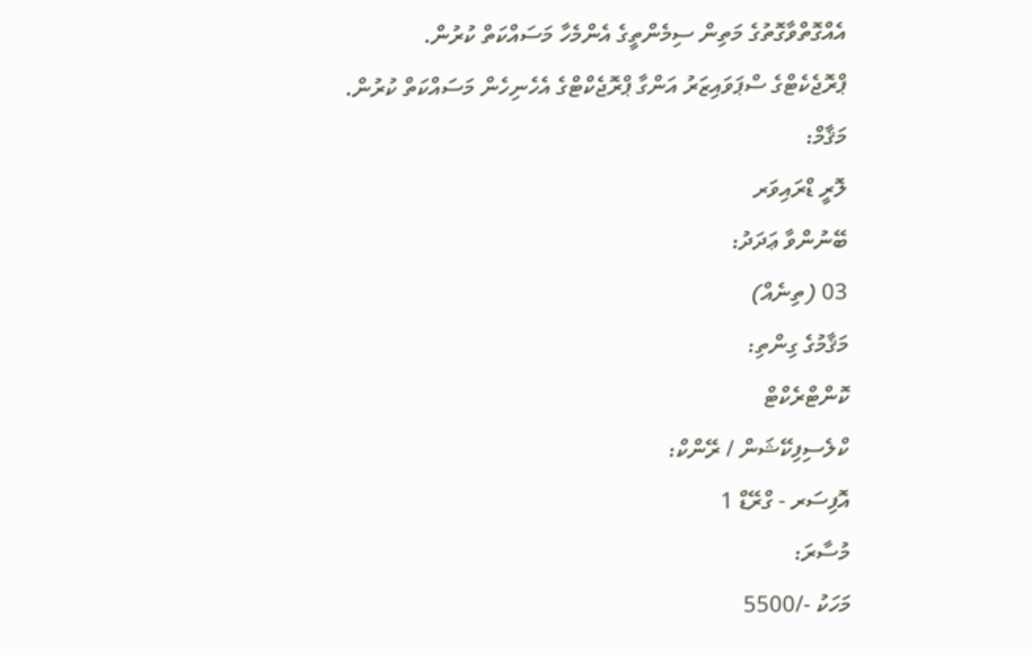އެއްގޮތްވާގޮތުގެ މަތިން ސިމެންތީގެ އެންމެހާ މަސައްކަތް ކުރުން.
ޕްރޮޖެކެޓްގެ ސްޕަވައިޒަރު އަންގާ ޕްރޮޖެކްޓްގެ އެހެނިހެން މަސައްކަތް ކުރުން.
މަޤާމް:
ލޮރީ ޑްރައިވަރ
ބޭނުންވާ ޢަދަދު:
03 (ތިނެއް)
މަޤާމުގެ ގިންތި:
ކޮންޓްރެކްޓް
ކްލެސިފިކޭޝަން / ރޭންކް:
އޮފިސަރ - ގްރޭޑް 1
މުސާރަ:
މަހަކު -/5500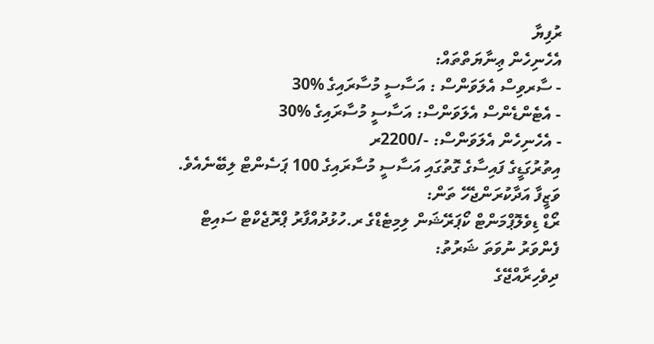ރުފިޔާ
އެހެނިހެން ޢިނާޔަތްތައް:
- ސާރވިސް އެލަވަންސް : އަސާސީ މުސާރައިގެ %30
- އެޓެންޑެންސް އެލަވަންސް: އަސާސީ މުސާރައިގެ %30
- އެހެނިހެން އެލަވަންސް: -/2200ރ
އިތުރުގަޑީގެ ފައިސާގެ ގޮތުގައި އަސާސީ މުސާރައިގެ 100 ޕަސެންޓް ލިބޭނެއެވެ.
ވަޒީފާ އަދާކުރަންޖެހޭ ތަން:
ރޯޑް ޑިވެލޮޕްމަންޓް ކޯޕަރޭޝަން ލިމިޓެޑްގެ ރ.ހުޅުދުއްފާރު ޕްރޮޖެކްޓް ސައިޓް
ފެންވަރު ނުވަތަ ޝަރުތު:
ދިވެހިރާއްޖޭގެ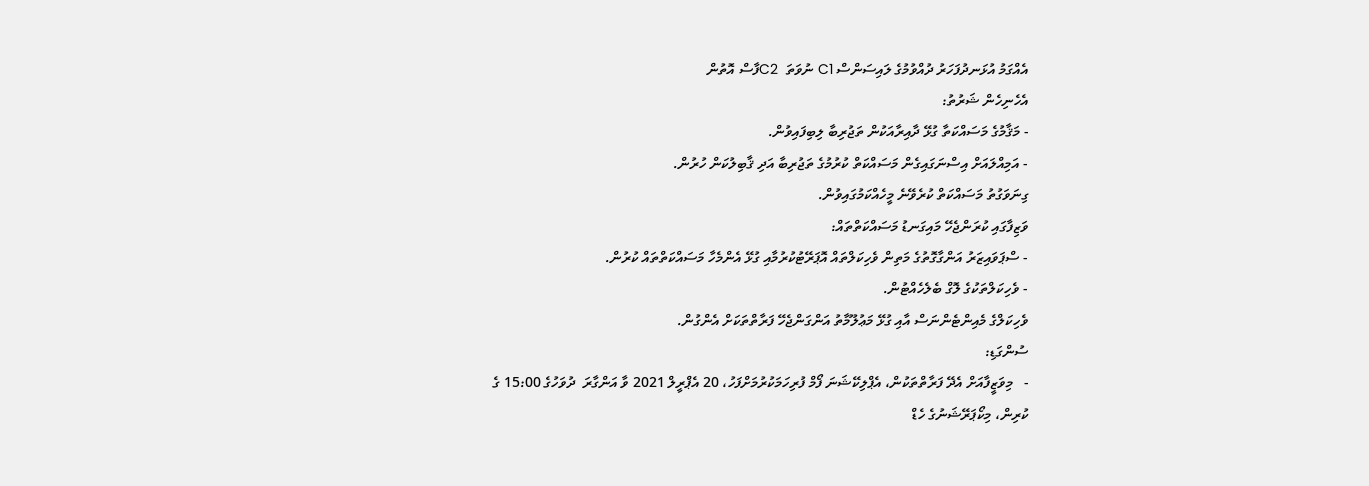އެއްގަމު އުޅަނދުފަހަރު ދުއްވުމުގެ ލައިސަންސް C1 ނުވަތަ  C2ފާސް އޮތުން
އެހެނިހެން ޝަރުތު:
- މަޤާމުގެ މަސައްކަތާ ގުޅޭ ދާއިރާއަކުން ތަޖުރިބާ ލިބިފައިވުން.
- އަމިއްލައަށް އިސްނަގައިގެން މަސައްކަތް ކުރުމުގެ ތަޖުރިބާ އަދި ޤާބިލުކަން ހުރުން.
ގިނަވަގުތު މަސައްކަތް ކުރެވޭނެ މީހެއްކަމުގައިވުން.
ވަޒިފާގައި ކުރަންޖެހޭ މައިގަނޑު މަސައްކަތްތައް:
- ސްޕަވައިޒަރު އަންގާގޮތުގެ މަތިން ވެހިކަލްތައް އޮޕަރޭޓުކުރުމާއި ގުޅޭ އެންމެހާ މަސައްކަތްތައް ކުރުން.
- ވެހިކަލްތަކުގެ ލޮގް ބެލެހެއްޓުން.
ވެހިކަލްގެ މެއިންޓެންނަސް އާއި ގުޅޭ މަޢުލޫމާތު އަންގަންޖެހޭ ފަރާތްތަކަށް އެންގުން.
ސުންގަޑި:
-   މިވަޒީފާއަށް އެދޭ ފަރާތްތަކުން، އެޕްލިކޭޝަނަ ފޯމް ފުރިހަމަކުރުމަށްފަހު، 20 އެޕްރީލް 2021 ވާ އަންގާރަ  ދުވަހުގެ 15:00 ގެ ކުރިން، މިކޯޕަރޭޝަނުގެ ހެޑް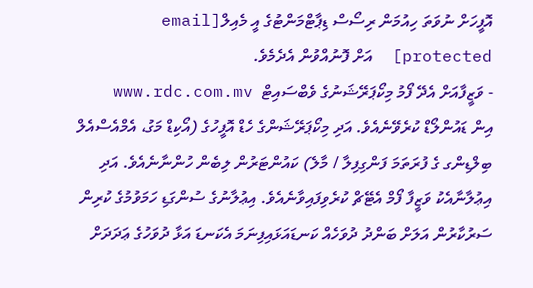އޮފީހަށް ނުވަތަ ހިއުމަން ރިސޯސް ޑިޕާޓްމަންޓުގެ އީ މެއިލް[email protected]  އަށް ފޮނުއްވުން އެދެމެވެ.
- ވަޒީފާއަށް އެދޭ ފޯމު މިކޯޕަރޭޝަނުގެ ވެބްސައިޓް  www.rdc.com.mv  އިން ޑައުންލޯޑް ކުރެވޭނެއެވެ. އަދި މިކޯޕަރޭޝަންގެ ހެޑް އޮފީހުގެ (އޯކިޑް މަގު، އެމްއެސްއެލް ބިލްޑިންގ ގެ ފުރަތަމަ ފަންގިފިލާ / މާލެ) ކައުންޓަރުން ލިބެން ހުންނާނެއެވެ. އަދި އިޢުލާނާއެކު ވަޒީފާ ފޯމް އެޓޭޗް ކުރެވިފައިވާނެއެވެ. އިޢުލާނުގެ ސުންގަޑި ހަމަވުމުގެ ކުރިން ސަރުކާރުން އަލަށް ބަންދު ދުވަހެއް ކަނޑައަޅައިފިނަމަ އެކަނޑަ އަޅާ ދުވަހުގެ ޢަދަދަށް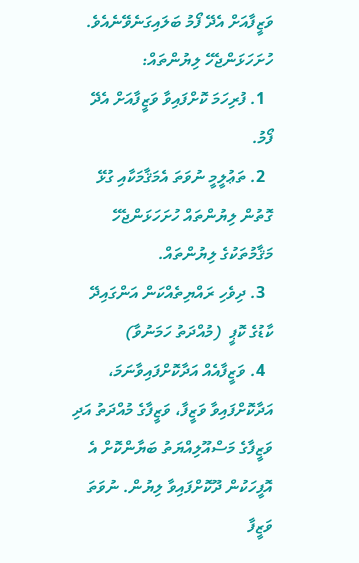ވަޒީފާއަށް އެދޭ ފޯމު ބަލައިގަނެވޭނެއެވެ.
ހުށަހަޅަންޖެހޭ ލިޔުންތައް:
  1. ފުރިހަމަ ކޮށްފައިވާ ވަޒީފާއަށް އެދޭ ފޯމު.
  2. ތަޢުލީމީ ނުވަތަ އެމަޤާމަކާއި ގުޅޭ  ގޮތުން ލިޔުންތައް ހުށަހަޅަންޖެހޭ މަޤާމުތަކުގެ ލިޔުންތައް.
  3. ދިވެހި ރައްޔިތެއްކަން އަންގައިދޭ ކާޑުގެ ކޮޕީ  (މުއްދަތު ހަމަނުވާ)
  4. ވަޒީފާއެއް އަދާކޮށްފައިވާނަމަ، އަދާކޮށްފައިވާ ވަޒީފާ، ވަޒީފާގެ މުއްދަތު އަދި ވަޒީފާގެ މަސްއޫލިއްޔަތު ބަޔާންކޮށް އެ އޮފީހަކުން ދޫކޮށްފައިވާ ލިޔުން. ނުވަތަ ވަޒީފާ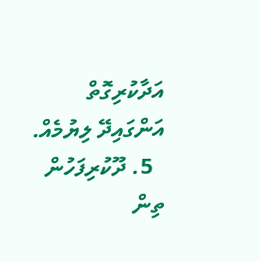އަދާކުރިގޮތް އަންގައިދޭ ލިޔުމެއް.
  5. ދޫކުރިފަހުން ތިން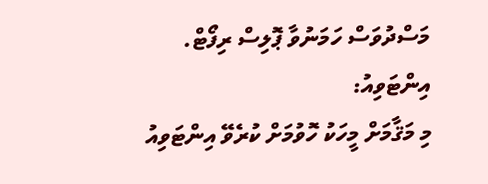މަސްދުވަސް ހަމަނުވާ ޕޮލިސް ރިފޯޓް.
އިންޓަވިއު:
މި މަޤާމަށް މީހަކު ހޮވުމަށް ކުރެވޭ އިންޓަވިއު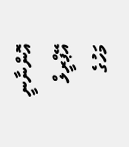އޮންނާނީ އޭޕްރީލް މަހުގެ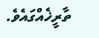ތާރީޚެއްގައެވެ.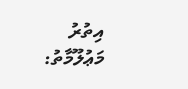އިތުރު މަޢުލޫމާތު: